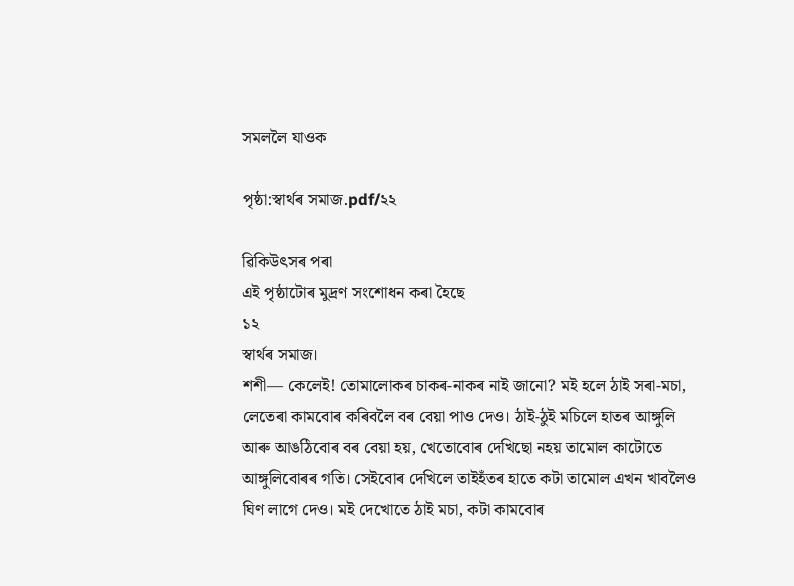সমললৈ যাওক

পৃষ্ঠা:স্বাৰ্থৰ সমাজ.pdf/২২

ৱিকিউৎসৰ পৰা
এই পৃষ্ঠাটোৰ মুদ্ৰণ সংশোধন কৰা হৈছে
১২
স্বাৰ্থৰ সমাজ।
শশী— কেলেই! তোমালোকৰ চাকৰ-নাকৰ নাই জানো? মই হলে ঠাই সৰা-মচা, লেতেৰা কামবোৰ কৰিবলৈ বৰ বেয়া পাও দেও। ঠাই-ঠুই মচিলে হাতৰ আঙ্গুলি আৰু আঙঠিবোৰ বৰ বেয়া হয়, খেতোবোৰ দেখিছো নহয় তামোল কাটোতে আঙ্গুলিবোৰৰ গতি। সেইবোৰ দেখিলে তাইহঁতৰ হাতে কটা তামোল এখন খাবলৈও ঘিণ লাগে দেও। মই দেখোতে ঠাই মচা, কটা কামবোৰ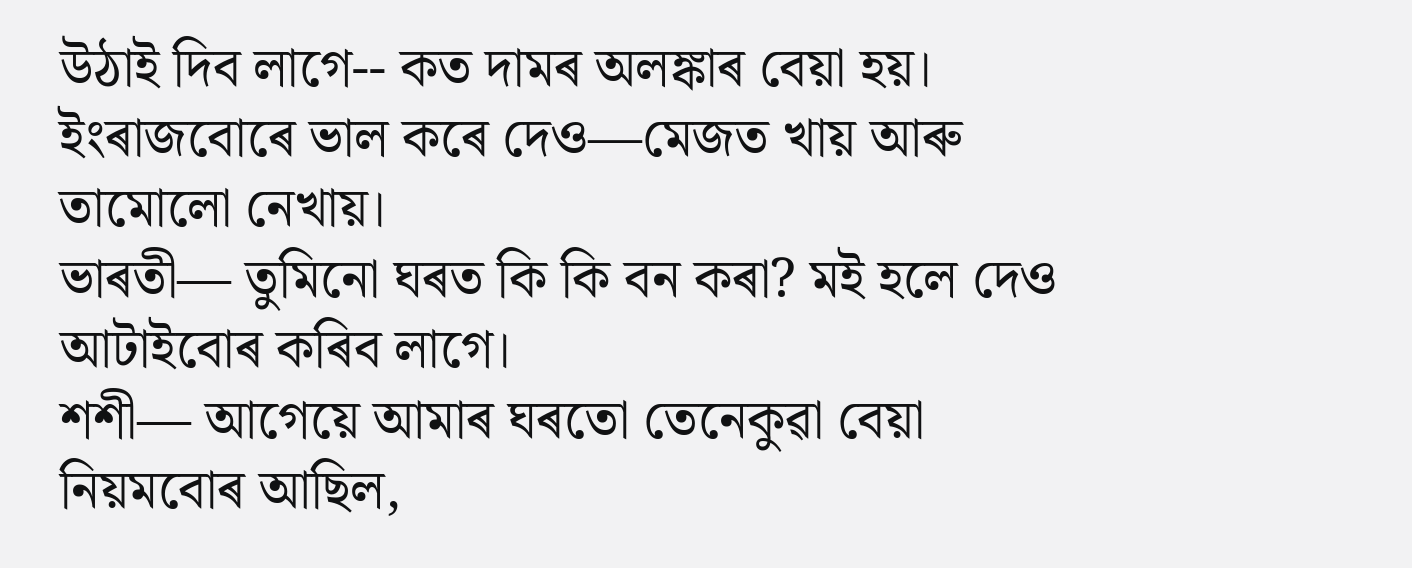উঠাই দিব লাগে-- কত দামৰ অলঙ্কাৰ বেয়া হয়। ইংৰাজবোৰে ভাল কৰে দেও―মেজত খায় আৰু তামোলো নেখায়।
ভাৰতী— তুমিনো ঘৰত কি কি বন কৰা? মই হলে দেও আটাইবোৰ কৰিব লাগে।
শশী— আগেয়ে আমাৰ ঘৰতো তেনেকুৱা বেয়া নিয়মবোৰ আছিল,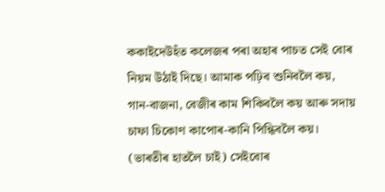ককাইদেউহঁত কলেজৰ পৰা অহাৰ পাচত সেই বোৰ নিয়ম উঠাই দিছে। আমাক পঢ়িব শুনিবলৈ কয়, গান-বাজনা, বেজীৰ কাম শিকিবলৈ কয় আৰু সদায় চাফা চিকোণ কাপোৰ-কানি পিন্ধিবলৈ কয়।
(ভাৰতীৰ হাতলৈ চাই) সেইবোৰ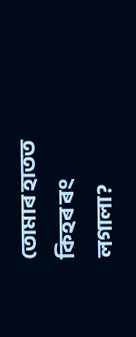তোমাৰ হাতত কিহৰ ৰং লগালা?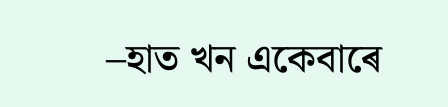–হাত খন একেবাৰে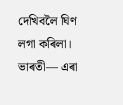দেখিবলৈ ঘিণ লগা কৰিলা।
ভাৰতী— এৰা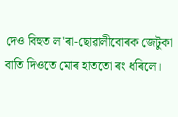দেও বিহুত ল'ৰা-ছোৱালীবোৰক জেটুকা বাতি দিওতে মোৰ হাততো ৰং ধৰিলে।